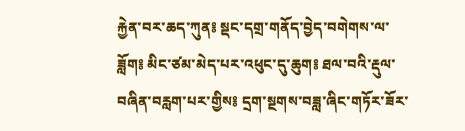རྐྱེན་བར་ཆད་ཀུན༔ སྡང་དགྲ་གནོད་བྱེད་བགེགས་ལ་ཟློག༔ མིང་ཙམ་མེད་པར་འཕུང་དུ་ཆུག༔ ཐལ་བའི་རྡུལ་བཞིན་བརླག་པར་གྱིས༔ དྲག་སྔགས་བཟླ་ཞིང་གཏོར་ཟོར་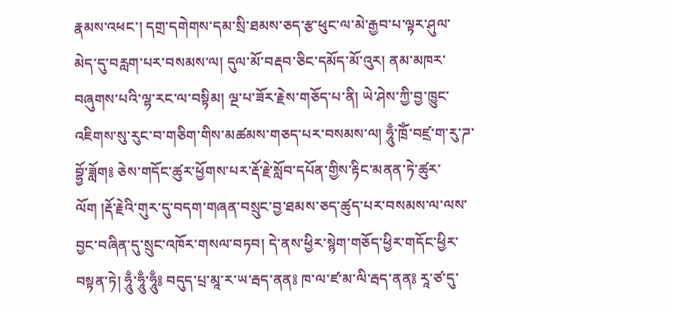རྣམས་འཕང་། དགྲ་དགེགས་དམ་སྲི་ཐམས་ཅད་རྩ་ཕུང་ལ་མེ་རྒྱབ་པ་ལྟར་ཤུལ་མེད་དུ་བརླག་པར་བསམས་ལ། དུལ་མོ་བརྡབ་ཅིང་དམོད་མོ་འུར། ནམ་མཁར་བཞུགས་པའི་ལྷ་རང་ལ་བསྟིམ། ལྔ་པ་ཟོར་རྗེས་གཅོད་པ་ནི། ཡེ་ཤེས་ཀྱི་བྱ་ཁྱུང་འཇིགས་སུ་རུང་བ་གཅིག་གིས་མཚམས་གཅད་པར་བསམས་ལ། ཧཱུྃ་ཁྲོཾ་བཛྲ་ག་རུ་ཌ་བྷྱོ་ཟློག༔ ཅེས་གདོང་ཚུར་ཕྱོགས་པར་རྡོ་རྗེ་སློབ་དཔོན་གྱིས་རྟིང་མནན་ཏེ་ཚུར་ལོག །རྡོ་རྗེའི་གུར་དུ་བདག་གཞན་བསྲུང་བྱ་ཐམས་ཅད་ཚུད་པར་བསམས་ལ་ལས་བྱང་བཞིན་དུ་སྲུང་འཁོར་གསལ་བཏབ། དེ་ནས་ཕྱིར་སྙེག་གཅོད་ཕྱིར་གདོང་ཕྱིར་བསྟན་ཏེ། ཧཱུྃ་ཧཱུྃ་ཧཱུྃ༔ བདུད་པྲ་མཱ་ར་ཡ་རྦད་ནན༔ ཁ་ལ་ཛ་མ་ལི་རྦད་ནན༔ རཱ་ཙ་དུ་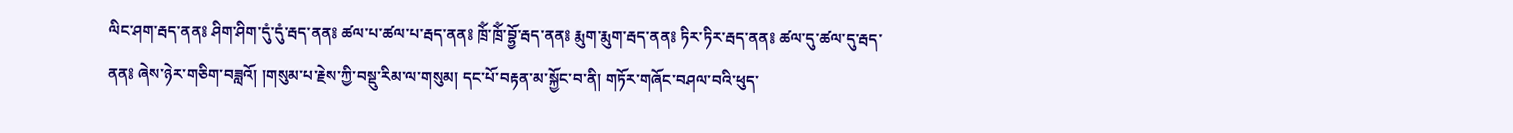ལིང་ཤག་རྦད་ནན༔ ཤིག་ཤིག་དུཾ་དུཾ་རྦད་ནན༔ ཚལ་པ་ཚལ་པ་རྦད་ནན༔ ཁྲོཾ་ཁྲོཾ་བྷྱོ་རྦད་ནན༔ རྨུག་རྨུག་རྦད་ནན༔ ཏིར་ཏིར་རྦད་ནན༔ ཚལ་དུ་ཚལ་དུ་རྦད་ནན༔ ཞེས་ཉེར་གཅིག་བཟླའོ། །གསུམ་པ་རྗེས་ཀྱི་བསྡུ་རིམ་ལ་གསུམ། དང་པོ་བརྟན་མ་སྐྱོང་བ་ནི། གཏོར་གཞོང་བཤལ་བའི་ཕུད་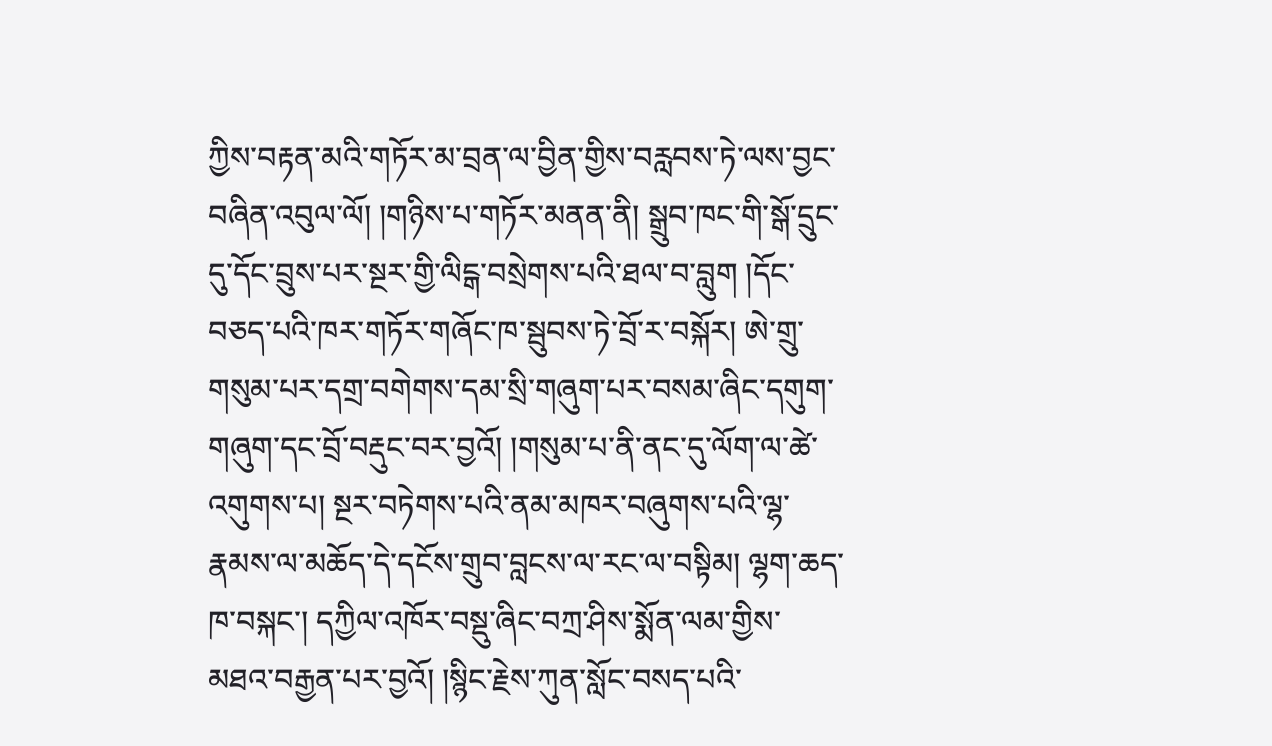ཀྱིས་བརྟན་མའི་གཏོར་མ་བྲན་ལ་བྱིན་གྱིས་བརླབས་ཏེ་ལས་བྱང་བཞིན་འབུལ་ལོ། །གཉིས་པ་གཏོར་མནན་ནི། སྒྲུབ་ཁང་གི་སྒོ་དྲུང་དུ་དོང་བྲུས་པར་སྔར་གྱི་ལིངྒ་བསྲེགས་པའི་ཐལ་བ་བླུག །དོང་བཅད་པའི་ཁར་གཏོར་གཞོང་ཁ་སྦུབས་ཏེ་བྲོ་ར་བསྐོར། ཨེ་གྲུ་གསུམ་པར་དགྲ་བགེགས་དམ་སྲི་གཞུག་པར་བསམ་ཞིང་དགུག་གཞུག་དང་བྲོ་བརྡུང་བར་བྱའོ། །གསུམ་པ་ནི་ནང་དུ་ལོག་ལ་ཚེ་འགུགས་པ། སྔར་བཏེགས་པའི་ནམ་མཁར་བཞུགས་པའི་ལྷ་རྣམས་ལ་མཆོད་དེ་དངོས་གྲུབ་བླངས་ལ་རང་ལ་བསྟིམ། ལྷག་ཆད་ཁ་བསྐང་། དཀྱིལ་འཁོར་བསྡུ་ཞིང་བཀྲ་ཤིས་སྨོན་ལམ་གྱིས་མཐའ་བརྒྱན་པར་བྱའོ། །སྙིང་རྗེས་ཀུན་སློང་བསད་པའི་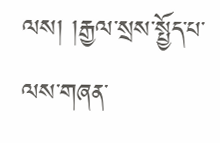ལས། །རྒྱལ་སྲས་སྤྱོད་པ་ལས་གཞན་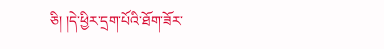ཅི། །དེ་ཕྱིར་དྲག་པོའི་ཐོག་ཟོར་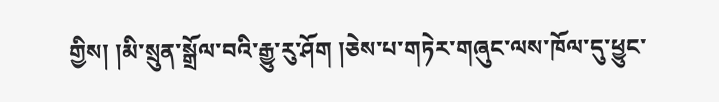གྱིས། །མི་སྲུན་སྒྲོལ་བའི་རྒྱུ་རུ་ཤོག །ཅེས་པ་གཏེར་གཞུང་ལས་ཁོལ་དུ་ཕྱུང་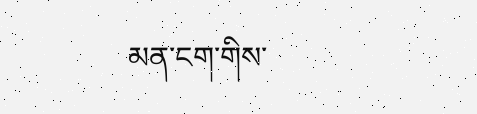མན་ངག་གིས་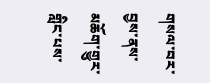གསལ་བར་བྱས་ནས་མཆོག་གྱུར་གླིང་པས་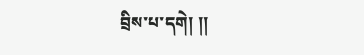བྲིས་པ་དགེ། །།